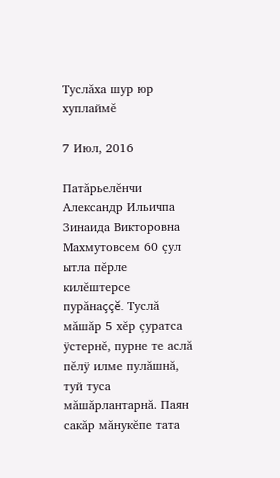Туслăха шур юр хуплаймĕ

7 Июл, 2016

Патăрьелĕнчи Александр Ильичпа Зинаида Викторовна Махмутовсем 60 çул ытла пĕрле килĕштерсе пурăнаççĕ. Туслă мăшăр 5 хĕр çуратса ÿстернĕ, пурне те аслă пĕлÿ илме пулăшнă, туй туса мăшăрлантарнă. Паян сакăр мăнукĕпе тата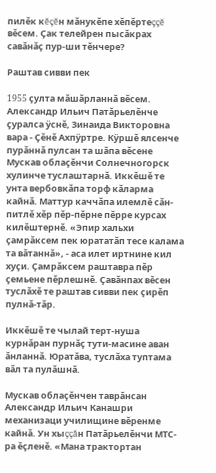пилĕк кĕçĕн мăнукĕпе хĕпĕртеççĕ вĕсем. Çак телейрен пысăкрах савăнăç пур-ши тĕнчере?

Раштав сивви пек

1955 çулта мăшăрланнă вĕсем. Александр Ильич Патăрьелĕнче çуралса ÿснĕ, Зинаида Викторовна вара - Çĕнĕ Ахпÿртре. Кÿршĕ ялсенче пурăннă пулсан та шăпа вĕсене Мускав облаçĕнчи Солнечногорск хулинче туслаштарнă. Иккĕшĕ те унта вербовкăпа торф кăларма кайнă. Маттур каччăпа илемлĕ сăн-питлĕ хĕр пĕр-пĕрне пĕрре курсах килĕштернĕ. «Эпир хальхи çамрăксем пек юрататăп тесе калама та вăтаннă», - аса илет иртнине кил хуçи. Çамрăксем раштавра пĕр çемьене пĕрлешнĕ. Çавăнпах вĕсен туслăхĕ те раштав сивви пек çирĕп пулнă-тăр.

Иккĕшĕ те чылай терт-нуша курнăран пурнăç тути-масине аван ăнланнă. Юратăва, туслăха туптама вăл та пулăшнă.

Мускав облаçĕнчен таврăнсан Александр Ильич Канашри механизаци училищине вĕренме кайнă. Ун хыççăн Патăрьелĕнчи МТС-ра ĕçленĕ. «Мана трактортан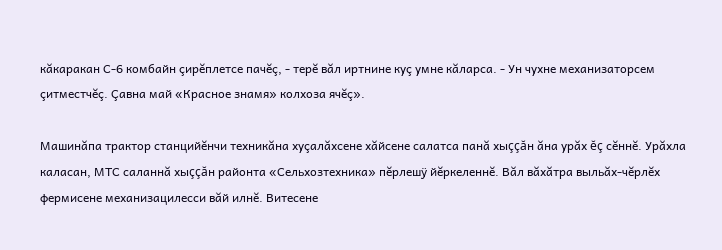кăкаракан С-6 комбайн çирĕплетсе пачĕç, - терĕ вăл иртнине куç умне кăларса. - Ун чухне механизаторсем çитместчĕç. Çавна май «Красное знамя» колхоза ячĕç».

Машинăпа трактор станцийĕнчи техникăна хуçалăхсене хăйсене салатса панă хыççăн ăна урăх ĕç сĕннĕ. Урăхла каласан, МТС саланнă хыççăн районта «Сельхозтехника» пĕрлешÿ йĕркеленнĕ. Вăл вăхăтра выльăх-чĕрлĕх фермисене механизацилесси вăй илнĕ. Витесене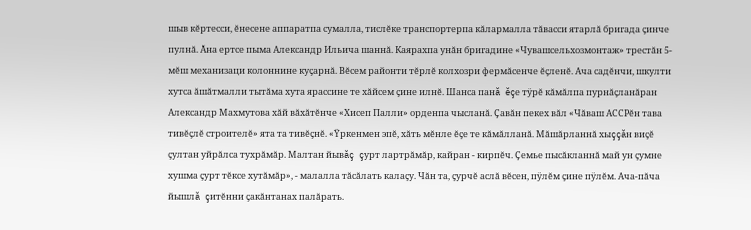шыв кĕртесси, ĕнесене аппаратпа сумалла, тислĕке транспортерпа кăлармалла тăвасси ятарлă бригада çинче пулнă. Ăна ертсе пыма Александр Ильича шаннă. Каярахпа унăн бригадине «Чувашсельхозмонтаж» трестăн 5-мĕш механизаци колоннине куçарнă. Вĕсем районти тĕрлĕ колхозри фермăсенче ĕçленĕ. Ача садĕнчи, шкулти хутса ăшăтмалли тытăма хута ярассине те хăйсем çине илнĕ. Шанса панă ĕçе тÿрĕ кăмăлпа пурнăçланăран Александр Махмутова хăй вăхăтĕнче «Хисеп Палли» орденпа чысланă. Çавăн пекех вăл «Чăваш АССРĕн тава тивĕçлĕ строителĕ» ята та тивĕçнĕ. «Ÿркенмен эпĕ, хăть мĕнле ĕçе те кăмăлланă. Мăшăрланнă хыççăн виçĕ çултан уйрăлса тухрăмăр. Малтан йывăç çурт лартрăмăр, кайран - кирпĕч. Çемье пысăкланнă май ун çумне хушма çурт тĕксе хутăмăр», - малалла тăсăлать калаçу. Чăн та, çурчĕ аслă вĕсен, пÿлĕм çине пÿлĕм. Ача-пăча йышлă çитĕнни çакăнтанах палăрать.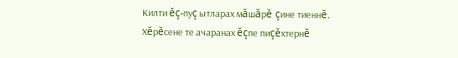Килти ĕç-пуç ытларах мăшăрĕ çине тиеннĕ. Хĕрĕсене те ачаранах ĕçпе пиçĕхтернĕ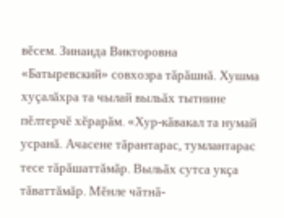вĕсем. Зинаида Викторовна «Батыревский» совхозра тăрăшнă. Хушма хуçалăхра та чылай выльăх тытнине пĕлтерчĕ хĕрарăм. «Хур-кăвакал та нумай усранă. Ачасене тăрантарас, тумлантарас тесе тăрăшаттăмăр. Выльăх сутса укçа тăваттăмăр. Мĕнле чăтнă-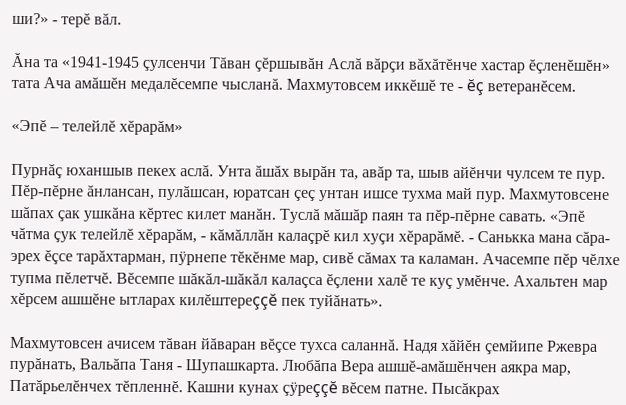ши?» - терĕ вăл.

Ăна та «1941-1945 çулсенчи Тăван çĕршывăн Аслă вăрçи вăхăтĕнче хастар ĕçленĕшĕн» тата Ача амăшĕн медалĕсемпе чысланă. Махмутовсем иккĕшĕ те - ĕç ветеранĕсем.

«Эпĕ – телейлĕ хĕрарăм»

Пурнăç юханшыв пекех аслă. Унта ăшăх вырăн та, авăр та, шыв айĕнчи чулсем те пур. Пĕр-пĕрне ăнлансан, пулăшсан, юратсан çеç унтан ишсе тухма май пур. Махмутовсене шăпах çак ушкăна кĕртес килет манăн. Туслă мăшăр паян та пĕр-пĕрне савать. «Эпĕ чăтма çук телейлĕ хĕрарăм, - кăмăллăн калаçрĕ кил хуçи хĕрарăмĕ. - Санькка мана сăра-эрех ĕçсе тарăхтарман, пÿрнепе тĕкĕнме мар, сивĕ сăмах та каламан. Ачасемпе пĕр чĕлхе тупма пĕлетчĕ. Вĕсемпе шăкăл-шăкăл калаçса ĕçлени халĕ те куç умĕнче. Ахальтен мар хĕрсем ашшĕне ытларах килĕштереççĕ пек туйăнать».

Махмутовсен ачисем тăван йăваран вĕçсе тухса саланнă. Надя хăйĕн çемйипе Ржевра пурăнать, Вальăпа Таня - Шупашкарта. Любăпа Вера ашшĕ-амăшĕнчен аякра мар, Патăрьелĕнчех тĕпленнĕ. Кашни кунах çÿреççĕ вĕсем патне. Пысăкрах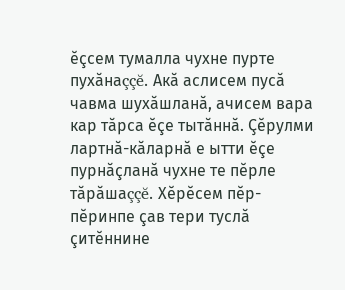ĕçсем тумалла чухне пурте пухăнаççĕ. Акă аслисем пусă чавма шухăшланă, ачисем вара кар тăрса ĕçе тытăннă. Çĕрулми лартнă-кăларнă е ытти ĕçе пурнăçланă чухне те пĕрле тăрăшаççĕ. Хĕрĕсем пĕр-пĕринпе çав тери туслă çитĕннине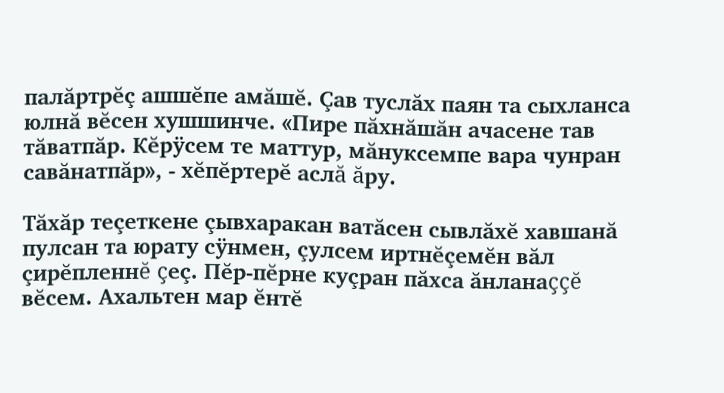палăртрĕç ашшĕпе амăшĕ. Çав туслăх паян та сыхланса юлнă вĕсен хушшинче. «Пире пăхнăшăн ачасене тав тăватпăр. Кĕрÿсем те маттур, мăнуксемпе вара чунран савăнатпăр», - хĕпĕртерĕ аслă ăру.

Тăхăр теçеткене çывхаракан ватăсен сывлăхĕ хавшанă пулсан та юрату сÿнмен, çулсем иртнĕçемĕн вăл çирĕпленнĕ çеç. Пĕр-пĕрне куçран пăхса ăнланаççĕ вĕсем. Ахальтен мар ĕнтĕ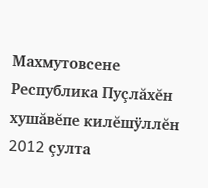Махмутовсене Республика Пуçлăхĕн хушăвĕпе килĕшÿллĕн 2012 çулта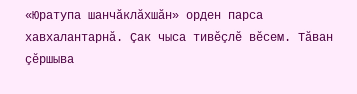«Юратупа шанчăклăхшăн» орден парса хавхалантарнă. Çак чыса тивĕçлĕ вĕсем. Тăван çĕршыва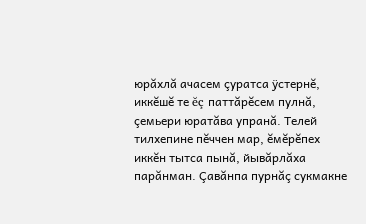юрăхлă ачасем çуратса ÿстернĕ, иккĕшĕ те ĕç паттăрĕсем пулнă, çемьери юратăва упранă. Телей тилхепине пĕччен мар, ĕмĕрĕпех иккĕн тытса пынă, йывăрлăха парăнман. Çавăнпа пурнăç сукмакне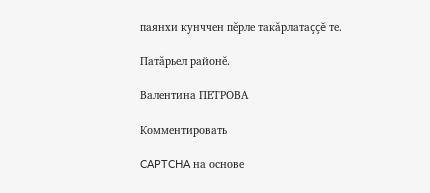паянхи кунччен пĕрле такăрлатаççĕ те.

Патăрьел районĕ.

Валентина ПЕТРОВА

Комментировать

CAPTCHA на основе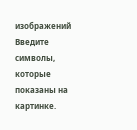изображений
Введите символы, которые показаны на картинке.